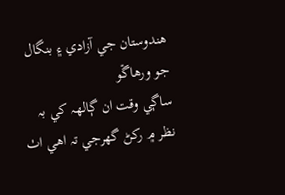هندوستان جي آزادي ۽ بنگال جو ورهاڱو
ساڳي وقت ان ڳالھہ کي بہ نظر ۾ رکڻ گهرجي تہ اهي اٺ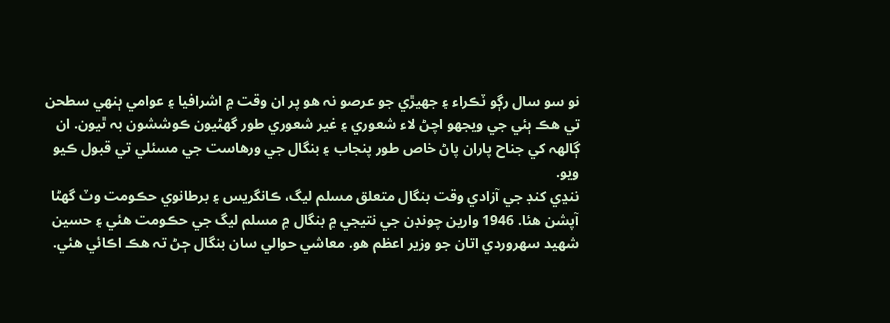نو سو سال رڳو ٽڪراء ۽ جهيڙي جو عرصو نہ هو پر ان وقت ۾ اشرافيا ۽ عوامي ٻنھي سطحن تي هڪ ٻئي جي ويجهو اچڻ لاء شعوري ۽ غير شعوري طور گهڻيون ڪوششون بہ ٿيون. ان ڳالھہ کي جناح پاران پاڻ خاص طور پنجاب ۽ بنگال جي ورهاست جي مسئلي تي قبول ڪيو ويو.
ننڍي کنڊ جي آزادي وقت بنگال متعلق مسلم ليگ، ڪانگريس ۽ برطانوي حڪومت وٽ گهڻا آپشن هئا. 1946 وارين چونڊن جي نتيجي ۾ بنگال ۾ مسلم ليگ جي حڪومت هئي ۽ حسين شھيد سھروردي اتان جو وزير اعظم هو. معاشي حوالي سان بنگال ڄڻ تہ هڪ اڪائي هئي.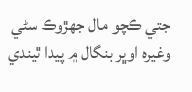جتي ڪچو مال جھڙوڪ سڻي وغيرہ اوڀر بنگال ۾ پيدا ٿيندي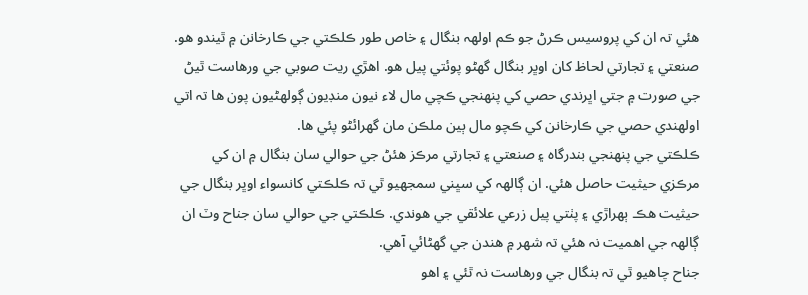هئي تہ ان کي پروسيس ڪرڻ جو ڪم اولھہ بنگال ۽ خاص طور ڪلڪتي جي ڪارخانن ۾ ٿيندو هو. صنعتي ۽ تجارتي لحاظ کان اوڀر بنگال گهڻو پوئتي پيل هو. اهڙي ريت صوبي جي ورهاست ٿيڻ جي صورت ۾ جتي اڀرندي حصي کي پنھنجي ڪچي مال لاء نيون منڊيون ڳولھڻيون پون ها تہ اتي اولھندي حصي جي ڪارخانن کي ڪچو مال ٻين ملڪن مان گهرائڻو پئي ها.
ڪلڪتي جي پنھنجي بندرگاه ۽ صنعتي ۽ تجارتي مرڪز هئڻ جي حوالي سان بنگال ۾ ان کي مرڪزي حيثيت حاصل هئي. ان ڳالھہ کي سڀني سمجهيو ٿي تہ ڪلڪتي کانسواء اوڀر بنگال جي حيثيت هڪ ٻھراڙي ۽ پٺتي پيل زرعي علائقي جي هوندي. ڪلڪتي جي حوالي سان جناح وٽ ان ڳالھہ جي اهميت نہ هئي تہ شھر ۾ هندن جي گهڻائي آهي.
جناح چاهيو ٿي تہ بنگال جي ورهاست نہ ٿئي ۽ اهو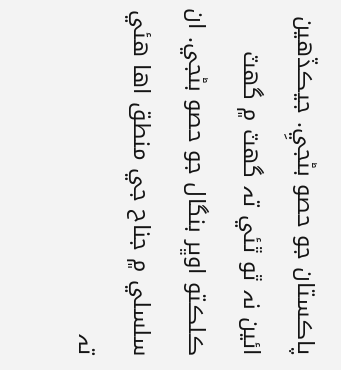پاڪستان جو حصو بڻجيِ. جيڪڏهين ائين نہ ٿو ٿئي تہ گهٽ ۾ گهٽ ڪلڪتو اوڀر بنگال جو حصو بڻجي. ان سلسلي ۾ جناح جي منطق اها هئي تہ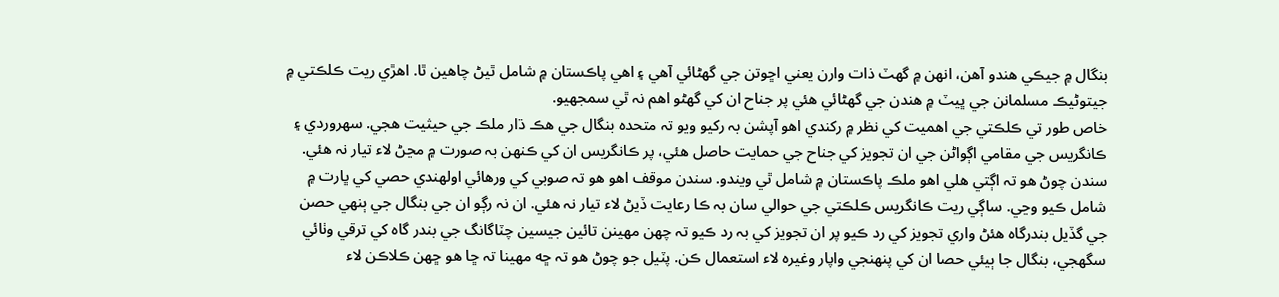بنگال ۾ جيڪي هندو آهن، انھن ۾ گهٽ ذات وارن يعني اڇوتن جي گهڻائي آهي ۽ اهي پاڪستان ۾ شامل ٿيڻ چاهين ٿا. اهڙي ريت ڪلڪتي ۾ جيتوڻيڪ مسلمانن جي ڀيٽ ۾ هندن جي گهڻائي هئي پر جناح ان کي گهڻو اهم نہ ٿي سمجهيو.
خاص طور تي ڪلڪتي جي اهميت کي نظر ۾ رکندي اهو آپشن بہ رکيو ويو تہ متحدہ بنگال جي هڪ ڌار ملڪ جي حيثيت هجي. سھروردي ۽ ڪانگريس جي مقامي اڳواڻن جي ان تجويز کي جناح جي حمايت حاصل هئي، پر ڪانگريس ان کي ڪنھن بہ صورت ۾ مڃڻ لاء تيار نہ هئي. سندن چوڻ هو تہ اڳتي هلي اهو ملڪ پاڪستان ۾ شامل ٿي ويندو. سندن موقف اهو هو تہ صوبي کي ورهائي اولھندي حصي کي ڀارت ۾ شامل ڪيو وڃي. ساڳي ريت ڪانگريس ڪلڪتي جي حوالي سان بہ ڪا رعايت ڏيڻ لاء تيار نہ هئي. ان نہ رڳو ان جي بنگال جي ٻنھي حصن جي گڏيل بندرگاه هئڻ واري تجويز کي رد ڪيو پر ان تجويز کي بہ رد ڪيو تہ چھن مھينن تائين جيسين چٽاگانگ جي بندر گاه کي ترقي وٺائي سگهجي، بنگال جا ٻيئي حصا ان کي پنھنجي واپار وغيرہ لاء استعمال ڪن. پٽيل جو چوڻ هو تہ ڇه مھينا تہ ڇا هو ڇھن ڪلاڪن لاء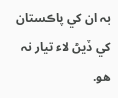بہ ان کي پاڪستان کي ڏيڻ لاء تيار نہ هو.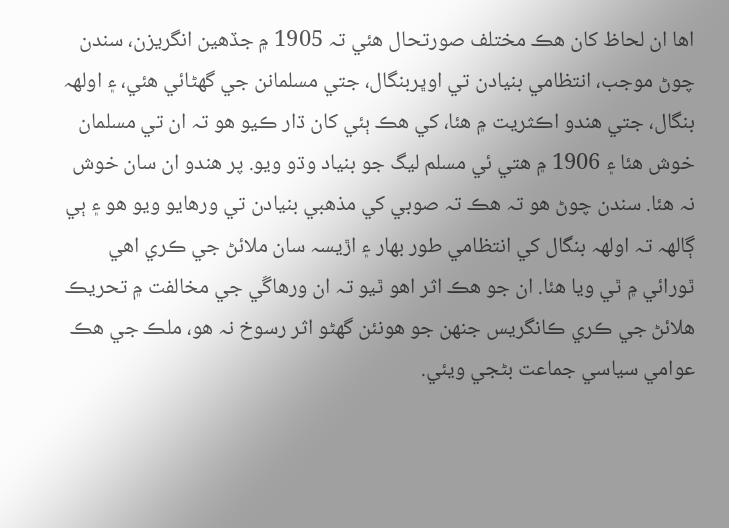اها ان لحاظ کان هڪ مختلف صورتحال هئي تہ 1905 ۾ جڏهين انگريزن، سندن چوڻ موجب، انتظامي بنيادن تي اوڀربنگال، جتي مسلمانن جي گهڻائي هئي، ۽ اولھہ بنگال، جتي هندو اڪثريت ۾ هئا، کي هڪ ٻئي کان ڌار ڪيو هو تہ ان تي مسلمان خوش هئا ۽ 1906 ۾ هتي ئي مسلم ليگ جو بنياد وڌو ويو. پر هندو ان سان خوش نہ هئا. سندن چوڻ هو تہ هڪ تہ صوبي کي مذهبي بنيادن تي ورهايو ويو هو ۽ ٻي ڳالھہ تہ اولھہ بنگال کي انتظامي طور بھار ۽ اڙيسہ سان ملائڻ جي ڪري اهي ٿورائي ۾ ٿي ويا هئا. ان جو هڪ اثر اهو ٿيو تہ ان ورهاڱي جي مخالفت ۾ تحريڪ هلائڻ جي ڪري ڪانگريس جنھن جو هونئن گهڻو اثر رسوخ نہ هو، ملڪ جي هڪ عوامي سياسي جماعت بڻجي ويئي.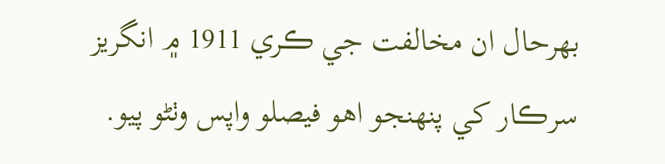بھرحال ان مخالفت جي ڪري 1911 ۾ انگريز سرڪار کي پنھنجو اهو فيصلو واپس وٺڻو پيو.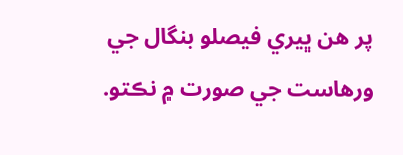پر هن ڀيري فيصلو بنگال جي ورهاست جي صورت ۾ نڪتو.